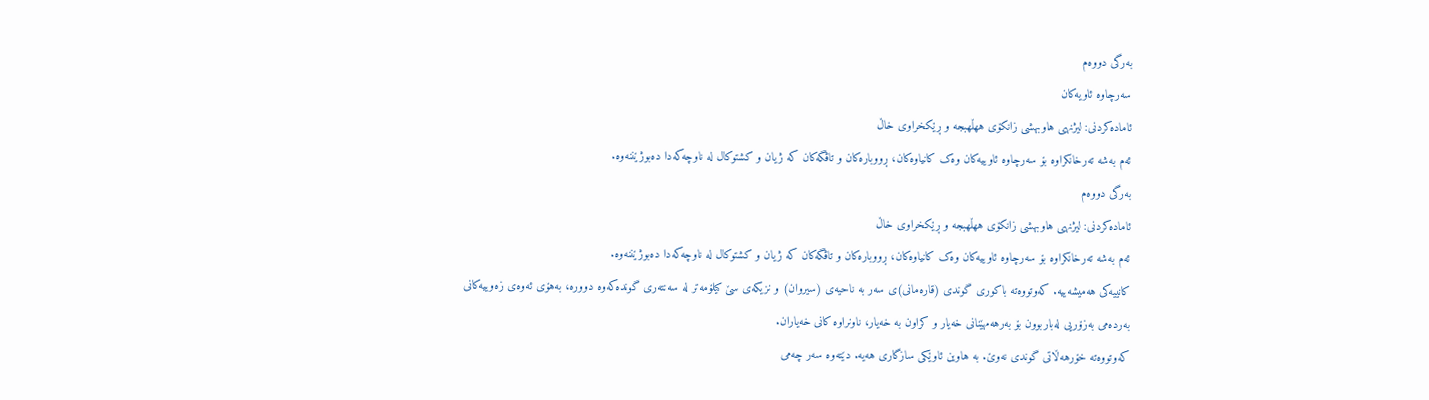بەرگی دووەم
سەرچاوە ئاویەکان
ئامادەکردنی: لیژنهی هاوبهشی زانكۆی ههڵهبجه و ڕێكخراوی خاڵ
ئەم بەشە تەرخانکراوە بۆ سەرچاوە ئاوییەکان وەک کانیاوەکان، ڕووبارەکان و تاڤگەکان کە ژیان و کشتوکال لە ناوچەکەدا دەبوژێننەوە.
بەرگی دووەم
ئامادەکردنی: لیژنهی هاوبهشی زانكۆی ههڵهبجه و ڕێكخراوی خاڵ
ئەم بەشە تەرخانکراوە بۆ سەرچاوە ئاوییەکان وەک کانیاوەکان، ڕووبارەکان و تاڤگەکان کە ژیان و کشتوکال لە ناوچەکەدا دەبوژێننەوە.
کانیيەکى هەميشەييە. کەوتووەتە باکورى گوندى (قارەمانى)ی سەر بە ناحیەی (سیروان) و نزيکەى سێ کيلۆمەتر لە سەنتەرى گوندەکەوە دوورە، بەهۆى ئەوەى زەويیەکانى بەردەمى بەزۆريى لەباربوون بۆ بەرهەمهێنانى خەيار و کراون بە خەيار، ناونراوە کانى خەياران.
کەوتووەتە خۆرهەڵاتی گوندی نەوێ. بە هاوین ئاوێکی سازگاری هەیە. دێتەوە سەر چەمی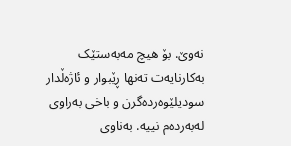نەوێ. بۆ هیچ مەبەستێک بەکارنایەت تەنها ڕێبوار و ئاژەڵدار سودیلێوەردەگرن و باخی بەراوی لەبەردەم نییە. بەناوی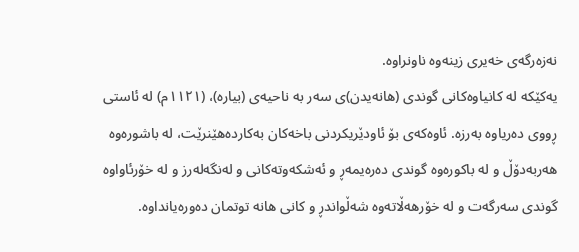نەزەرگەی خەیری زینەوە ناونراوە.
یەکێکە لە کانیاوەکانی گوندی (هانەیدن)ی سەر بە ناحیەی (بیارە)، (١١٢١م) لە ئاستی ڕووی دەریاوە بەرزە. ئاوەکەی بۆ ئاودێریکردنی باخەکان بەکاردەهێنرێت، لە باشورەوە هەربەدۆڵ و لە باکورەوە گوندی دەرەیمەڕ و ئەشکەوتەکانی و لەنگەلەرز و لە خۆرئاواوە گوندی سەرگەت و لە خۆرهەڵاتەوە شەڵواندڕ و کانی هانە توتمان دەورەیانداوە.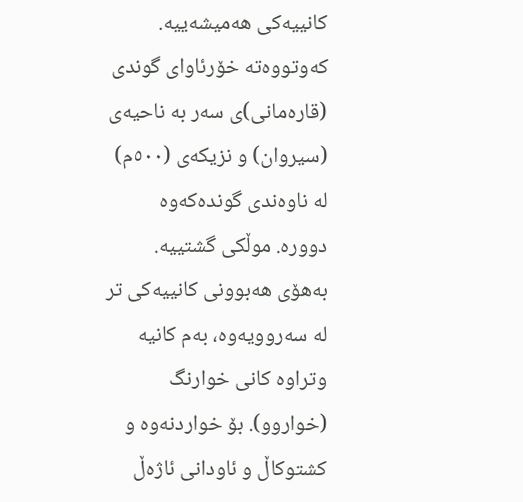کانيیەکى هەميشەييە. کەوتووەتە خۆرئاواى گوندى (قارەمانى)ی سەر بە ناحیەی (سیروان) و نزيکەى (٥٠٠م) لە ناوەندى گوندەکەوە دوورە. موڵکى گشتیيه. بەهۆى هەبوونى کانيیەکى تر لە سەروويەوه، بەم کانيە وتراوە کانى خوارنگ (خواروو). بۆ خواردنەوە و کشتوکاڵ و ئاودانى ئاژەڵ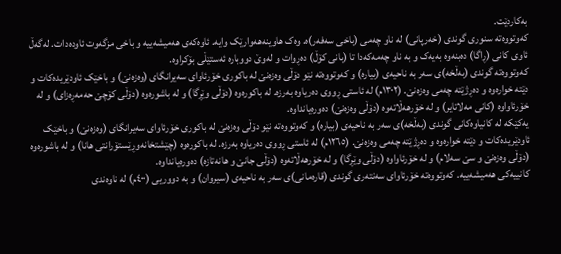بەکاردێت.
کەوتووەتە سنوری گوندی (خەرپانی) لە ناو چەمی (باخی سەفەر)ە. وەک هاوینەهەوارێک وایە. ئاوەکەی هەمیشەییە و باخی مزگەوت ئاودەدات. لەگەڵ ئاوی کانی (ڕاگا) دەبنەوە بەیەک و بە ناو چەمەکەدا تا (بانی کۆڵ) دەڕوات و لەوێ دووبارە ئەستێڵی بۆکراوە.
کەوتووەتە گوندی (بەڵخە)ی سەر بە ناحیەی (بیارە) و کەوتووەتە نێو دۆڵی وەزەنێ لە باکوری خۆرئاوای سەیرانگای (وەزەنێ) و باخێک ئاودێریدەکات و دێتە خوارەوە و دەڕژێتە چەمی وەزەنێ. (١٣٠٢م) لە ئاستی ڕووی دەریاوە بەرزە. لە باکورەوە (دۆڵی وێڕگا) و لە باشورەوە (دۆڵی کۆچێ حەمەڕەزای) و لە خۆرئاواوە (کانی مەلاتایر) و لە خۆرهەڵاتەوە (دۆڵی وەزەنێ) دەورەیانداوە.
یەکێکە لە کانیاوەکانی گوندی (بەڵخە)ی سەر بە ناحیەی (بیارە) و کەوتووەتە نێو دۆڵی وەزەنێ لە باکوری خۆرئاوای سەیرانگای (وەزەنێ) و باخێک ئاودێریدەکات و دێتە خوارەوە و دەڕژێتە چەمی وەزەنێ. (١٢٦٥م) لە ئاستی ڕووی دەریاوە بەرزە. لە باکورەوە (چێشتخانەوڕێستۆرانتی هانا) و لە باشورەوە (دۆڵی وەزەنێ و سێ سەلام) و لە خۆرئاواوە (دۆڵی وێڕگا) و لە خۆرهەڵاتەوە (دۆڵی جانێ و هانەتازە) دەورەیانداوە.
کانيیەکى هەميشەييە. کەوتووەتە خۆرئاواى سەنتەرى گوندى (قارەمانى)ی سەر بە ناحیەی (سیروان) و بە دووریی (٤٠٠م) لە ناوەندی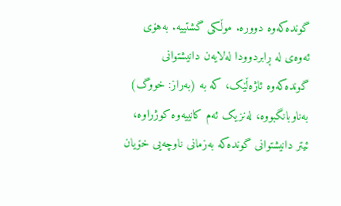گوندەکەوە دوورە. موڵکى گشتیيه. بەهۆى ئەوەى له ڕابردوودا لەلايەن دانيشتوانى گوندەکەوە ئاژەڵێک، کە بە (بەراز: خووگ) بەناوبانگبووە، لەنزيک ئەم کانيیەوە کوژراوە، ئيتر دانيشتوانى گوندەکە بەزمانى ناوچەيى خۆيان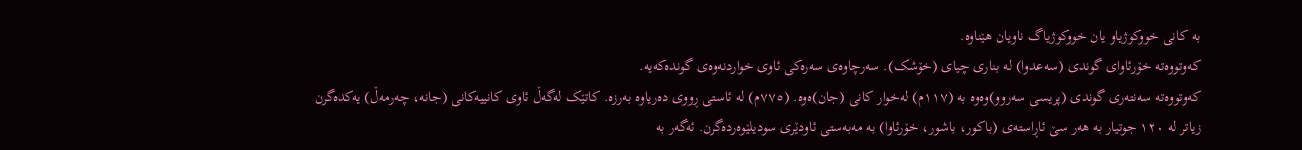بە کانى خووکوژياو يان خووکوژياگ ناويان هێناوە.
کەوتووەتە خۆرئاوای گوندی (سەعدوا) لە بناری چیای (خۆشک). سەرچاوەی سەرەکی ئاوی خواردنەوەی گوندەکەیە.
کەوتووەته سەنتەری گوندی (پریسی سەروو)وەوە بە (١١٧م) لەخوار کانی (جان)ەوه. (٧٧٥م) له ئاستی ڕووی دەریاوه بەرزە. کاتێک لەگەڵ ئاوی کانییەکانی (جانە، چەرمەڵ) یەکدەگرن زیاتر لە ١٢٠ جوتیار بە هەر سێ ئاڕاستەی (باکور، باشور، خۆرئاوا) بە مەبەستی ئاودێری سودیلێوەردەگرن. ئەگەر بە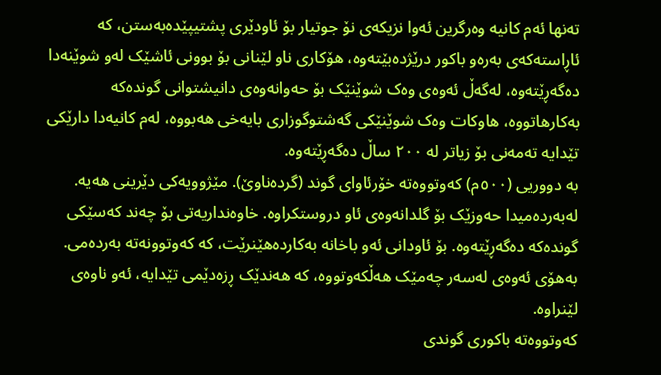تەنها ئەم کانیە وەرگرین ئەوا نزیکەی نۆ جوتیار بۆ ئاودێری پشتیپێدەبەستن، کە ئاڕاستەکەی بەرەو باکور درێژدەبێتەوە، هۆکاری ناو لێنانی بۆ بوونی ئاشێک لەو شوێنەدا دەگەڕێتەوە، لەگەڵ ئەوەی وەک شوێنێک بۆ حەوانەوەی دانیشتوانی گوندەکە بەکارهاتووە، هاوکات وەک شوێنێکی گەشتوگوزاری بایەخی هەبووە، لەم کانیەدا دارێکی تێدایە تەمەنی بۆ زیاتر لە ٢٠٠ ساڵ دەگەڕێتەوە.
بە دووریی (٥٠٠م) کەوتووەتە خۆرئاوای گوند (گردەناوێ). مێژوویەکی دێرینی هەیە. لەبەردەمیدا حەوزێک بۆ گلدانەوەی ئاو دروستکراوە. خاوەنداریەتی بۆ چەند کەسێکی گوندەکە دەگەڕێتەوە. بۆ ئاودانی ئەو باخانە بەکاردەهێنرێت، کە کەوتوونەتە بەردەمی. بەهۆی ئەوەی لەسەر چەمێک هەڵکەوتووه، کە هەندێک ڕزەدێمی تێدایە، ئەو ناوەی لێنراوە.
کەوتووەتە باکوری گوندی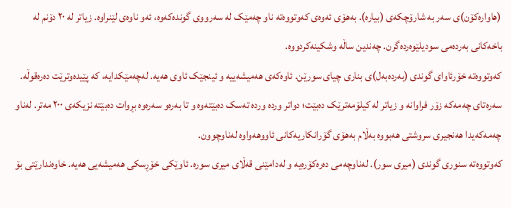(هاوارەکۆن)ی سەر بە شارۆچکەی (بیارە). بەهۆی ئەوەی کەوتووەتە ناو چەمێک لە سەرووی گوندەکەوە، ئەو ناوەی لێنراوە. زیاتر لە ٢٠ دۆنم لە باخەکانی بەردەمی سودیلێوەردەگرن. چەندین ساڵە وشکینەکردووە.
کەوتووەتە خۆرئاوای گوندی (بەردەبەل)ی بناری چیای سورێن. ئاوەکەی هەمیشەییە و ئینجێک ئاوی هەیە. لەچەمێکدایە، کە پێیدەوترێت دەرەقوڵە. سەرەتای چەمەکە زۆر فراوانە و زیاتر لە کیلۆمەترێک دەبێت؛ دواتر وردە وردە تەسک دەبێتەوە و تا بەرەو سەرەوە بڕوات دەبێتە نزیکەی ٢٠٠ مەتر. لەناو چەمەکەیدا هەنجیری سروشتی هەبووە بەڵام بەهۆی گۆرانکاریەکانی ئاووهەواوە لەناوچوون.
کەوتووەتە سنوری گوندی (میری سور). لەناوچەمی دەرەکۆرەیە و لەدامێنی قەڵای میری سورە. ئاوێکی خۆڕسکی هەمیشەیی هەیە. خاوەندارێتی بۆ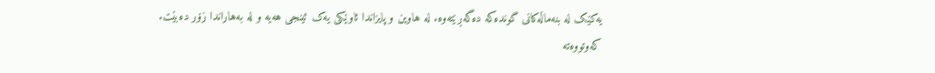یەکێک لە بنەماڵەکانی گوندەکە دەگەڕێتەوە. لە هاوین و پایزاندا ئاوێکی یەک ئینجی هەیە و لە بەهاراندا زۆر دەبێت.
کەوتووەتە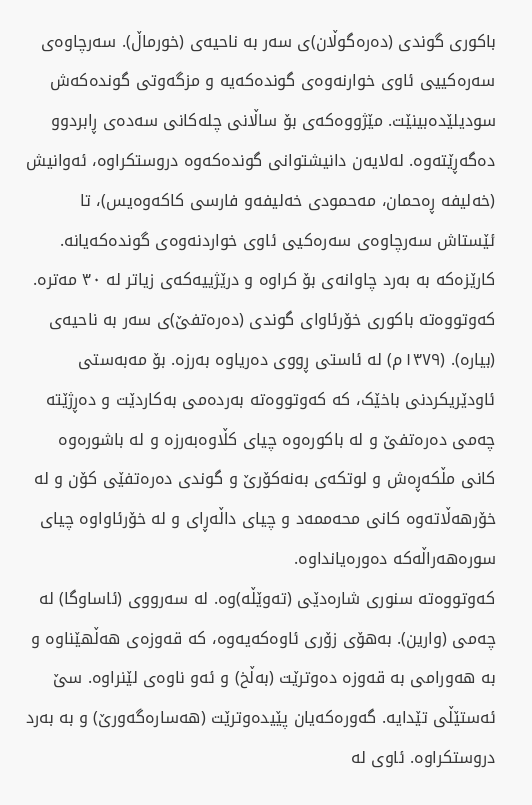باکوری گوندی (دەرەگوڵان)ی سەر بە ناحیەی (خورماڵ). سەرچاوەی سەرەکییی ئاوی خوارنەوەی گوندەکەیە و مزگەوتی گوندەکەش سودیلێدەبینێت. مێژووەکەی بۆ ساڵانی چلەکانى سەدەى ڕابردوو دەگەڕێتەوە. لەلایەن دانیشتوانی گوندەکەوە دروستکراوە، ئەوانیش (خەلیفە ڕەحمان، مەحمودی خەلیفەو فارسی کاکەوەیس)، تا ئێستاش سەرچاوەی سەرەکیی ئاوی خواردنەوەی گوندەکەیانە. کارێزەکە بە بەرد چاوانەى بۆ کراوە و درێژییەکەی زیاتر لە ٣٠ مەترە.
کەوتووەتە باکوری خۆرئاوای گوندی (دەرەتفێ)ی سەر بە ناحیەی (بیارە). (١٣٧٩م) لە ئاستی ڕووی دەریاوە بەرزە. بۆ مەبەستی ئاودێریکردنی باخێک، کە کەوتووەتە بەردەمی بەکاردێت و دەڕژێتە چەمی دەرەتفێ و لە باکورەوە چیای کڵاوەبەرزە و لە باشورەوە کانی مڵکەڕەش و لوتکەی بەنەکۆرێ و گوندی دەرەتفێی کۆن و لە خۆرهەڵاتەوە کانی محەممەد و چیای داڵەڕای و لە خۆرئاواوە چیای سورەهەراڵەکە دەورەیانداوە.
کەوتووەتە سنوری شارەدێی (تەوێڵە)وە. لە سەرووی (ئاساوگا) لە چەمی (وارین). بەهۆی زۆری ئاوەکەیەوە، کە قەوزەی هەڵهێناوە و بە هەورامی بە قەوزە دەوترێت (بەڵخ) و ئەو ناوەی لێنراوە. سێ ئەستێڵی تێدایە. گەورەکەیان پێیدەوترێت (هەسارەگەورێ) و بە بەرد دروستکراوە. ئاوی لە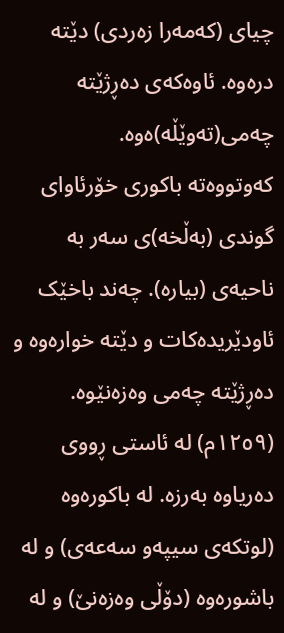چیای (کەمەرا زەردی) دێتە درەوە. ئاوەکەی دەڕژێتە چەمی(تەوێڵە)ەوە.
کەوتووەتە باکوری خۆرئاوای گوندی (بەڵخە)ی سەر بە ناحیەی (بیارە). چەند باخێک ئاودێریدەکات و دێتە خوارەوە و دەڕژێتە چەمی وەزەنێوە. (١٢٥٩م) لە ئاستی ڕووی دەریاوە بەرزە. لە باکورەوە (لوتکەی سیپەو سەعەی) و لە باشورەوە (دۆڵی وەزەنێ) و لە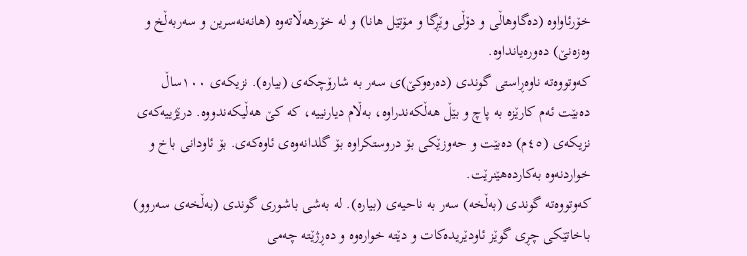خۆرئاواوە (دەگاوهاڵی و دۆڵی وێڕگا و مۆتێل هانا) و لە خۆرهەڵاتەوە (هانەنەسرین و سەربەڵخ و وەزەنێ) دەورەیانداوە.
کەوتووەتە ناوەڕاستی گوندی (دەرەوکێ)ی سەر بە شارۆچکەی (بیارە). نزیکەی ١٠٠ساڵ دەبێت ئەم کارێزە بە پاچ و بێڵ هەڵکەندراوە، بەڵام دیارنییە، کە کێ هەڵیکەندووە. درێژییەکەی نزیکەی (٤٥م) دەبێت و حەوزێکی بۆ دروستکراوە بۆ گلدانەوەی ئاوەکەی. بۆ ئاودانی باخ و خواردنەوە بەکاردەهێنرێت.
کەوتووەتە گوندی (بەڵخە) سەر بە ناحیەی (بیارە). لە بەشی باشوری گوندی (بەڵخەی سەروو) باخاتێکی چڕی گوێز ئاودێریدەکات و دێتە خوارەوە و دەڕژێتە چەمی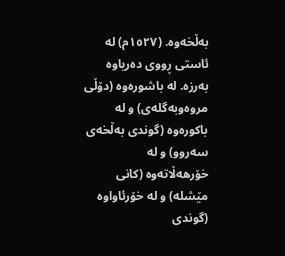بەڵخەوە. (١٥٢٧م) لە ئاستی ڕووی دەریاوە بەرزە. لە باشورەوە (دۆڵی مروەوبەگلەی) و لە باکورەوە (گوندی بەڵخەی سەروو) و لە خۆرهەڵاتەوە (کانی مێشلە) و لە خۆرئاواوە (گوندی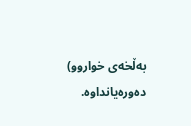بەڵخەی خواروو) دەورەیانداوە.